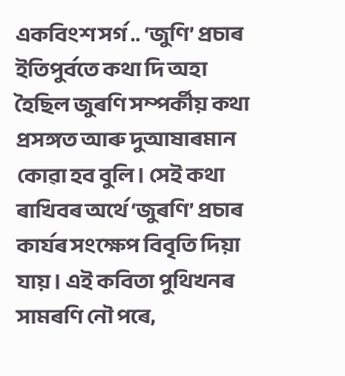একবিংশ সৰ্গ .. ‘জুণি’ প্ৰচাৰ ইতিপুৰ্বতে কথা দি অহা হৈছিল জুৰণি সম্পৰ্কীয় কথা প্ৰসঙ্গত আৰু দুআষাৰমান কোৱা হব বুলি। সেই কথা ৰাখিবৰ অৰ্থে ‘জুৰণি’ প্ৰচাৰ কাৰ্যৰ সংক্ষেপ বিবৃতি দিয়া যায়। এই কবিতা পুথিখনৰ সামৰণি নৌ পৰে,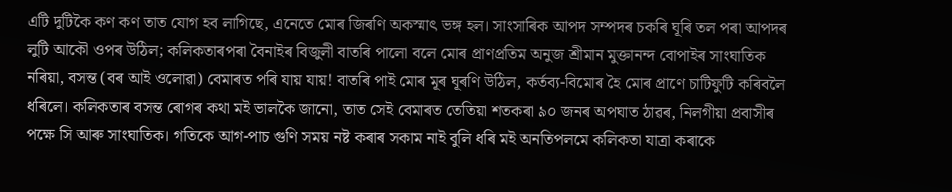এটি দুটিকৈ কণ কণ তাত যোগ হব লাগিছে, এনেতে মোৰ জিৰণি অকস্মাৎ ভঙ্গ হল। সাংসাৰিক আপদ সম্পদৰ চকৰি ঘূৰি তল পৰা আপদৰ লুটি আকৌ ওপৰ উঠিল; কলিকতাৰপৰা বৈনাইৰ বিজুলী বাতৰি পালো বলে মোৰ প্ৰাণপ্ৰতিম অনুজ শ্ৰীমান মুক্তানন্দ বোপাইৰ সাংঘাতিক নৰিয়া, বসন্ত (বৰ আই ওলোৱা) বেমাৰত পৰি যায় যায়! বাতৰি পাই মোৰ মূৰ ঘূৰণি উঠিল, কৰ্তব্য-বিমোৰ হৈ মোৰ প্ৰাণে চাটিফুটি কৰিবলৈ ধৰিলে। কলিকতাৰ বসন্ত ৰোগৰ কথা মই ভালকৈ জানো, তাত সেই বেমাৰত তেতিয়া শতকৰা ৯০ জনৰ অপঘাত ঠাৱৰ, নিলগীয়া প্ৰবাসীৰ পক্ষে সি আৰু সাংঘাতিক। গতিকে আগ-পাচ গুণি সময় নষ্ট কৰাৰ সকাম নাই বুলি ধৰি মই অনতিপলমে কলিকতা যাত্ৰা কৰাকে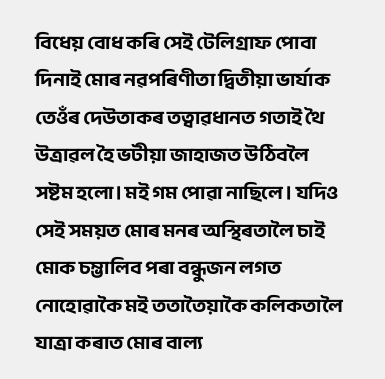বিধেয় বোধ কৰি সেই টেলিগ্ৰাফ পোবা দিনাই মোৰ নৱপৰিণীতা দ্বিতীয়া ভাৰ্যাক তেওঁৰ দেউতাকৰ তত্বাৱধানত গতাই থৈ উত্ৰাৱল হৈ ভটীয়া জাহাজত উঠিবলৈ সষ্টম হলো। মই গম পোৱা নাছিলে। যদিও সেই সময়ত মোৰ মনৰ অস্থিৰতালৈ চাই মোক চম্ভালিব পৰা বন্ধুজন লগত নোহোৱাকৈ মই ততাতৈয়াকৈ কলিকতালৈ যাত্ৰা কৰাত মোৰ বাল্য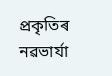প্ৰকৃতিৰ নৱভাৰ্যা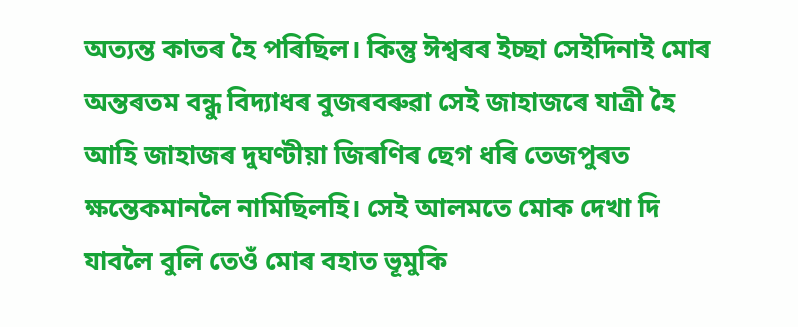অত্যন্ত কাতৰ হৈ পৰিছিল। কিন্তু ঈশ্বৰৰ ইচ্ছা সেইদিনাই মোৰ অন্তৰতম বন্ধু বিদ্যাধৰ বুজৰবৰুৱা সেই জাহাজৰে যাত্ৰী হৈ আহি জাহাজৰ দুঘণ্টীয়া জিৰণিৰ ছেগ ধৰি তেজপুৰত ক্ষন্তেকমানলৈ নামিছিলহি। সেই আলমতে মোক দেখা দি যাবলৈ বুলি তেওঁ মোৰ বহাত ভূমুকি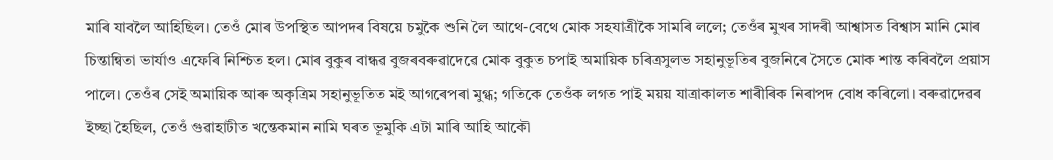মাৰি যাবলৈ আহিছিল। তেওঁ মোৰ উপস্থিত আপদৰ বিষয়ে চমুকৈ শুনি লৈ আথে-বেথে মোক সহযাত্ৰীকৈ সামৰি ললে; তেওঁৰ মুখৰ সাদৰী আশ্বাসত বিশ্বাস মানি মোৰ চিন্তান্বিতা ভাৰ্যাও এফেৰি নিশ্চিত হল। মোৰ বুকুৰ বান্ধৱ বুজৰবৰুৱাদেৱে মোক বুকুত চপাই অমায়িক চৰিত্ৰসুলভ সহানুভূতিৰ বুজনিৰে সৈতে মোক শান্ত কৰিবলৈ প্ৰয়াস পালে। তেওঁৰ সেই অমায়িক আৰু অকৃত্ৰিম সহানুভূতিত মই আগৰেপৰা মুগ্ধ; গতিকে তেওঁক লগত পাই ময়য় যাত্ৰাকালত শাৰীৰিক নিৰাপদ বোধ কৰিলো। বৰুৱাদেৱৰ ইচ্ছা হৈছিল, তেওঁ গুৱাহাটীত খন্তেকমান নামি ঘৰত ভূমুকি এটা মাৰি আহি আকৌ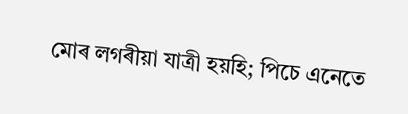মোৰ লগৰীয়া যাত্ৰী হয়হি; পিচে এনেতে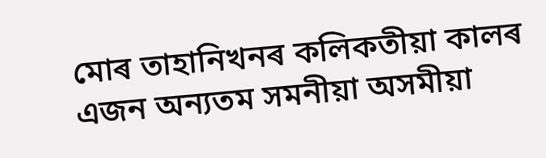মোৰ তাহানিখনৰ কলিকতীয়া কালৰ এজন অন্যতম সমনীয়া অসমীয়া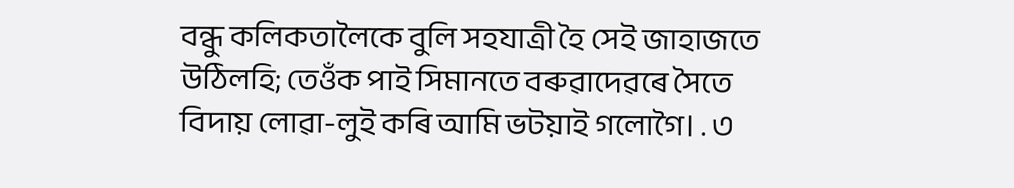বন্ধু কলিকতালৈকে বুলি সহযাত্ৰী হৈ সেই জাহাজতে উঠিলহি; তেওঁক পাই সিমানতে বৰুৱাদেৱৰে সৈতে বিদায় লোৱা-লুই কৰি আমি ভটয়াই গলোগৈ। . ৩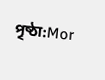পৃষ্ঠা:Mor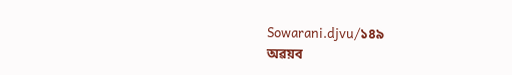Sowarani.djvu/১৪৯
অৱয়ব